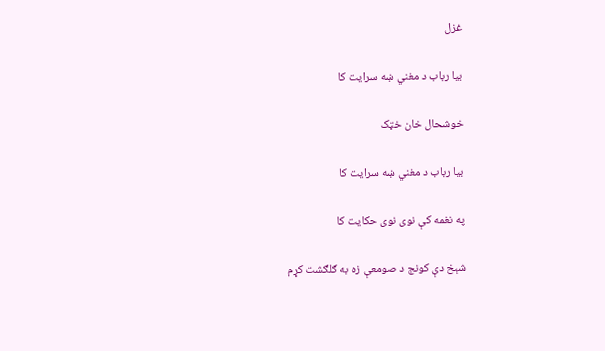غزل

بيا رباب د مغني ښه سرايت کا

خوشحال خان خټک

بيا رباب د مغني ښه سرايت کا

په نغمه کې نوی نوی حکايت کا

شېخ دې کونج د صومعې زه به ګلګشت کړم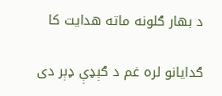د بهار ګلونه ماته هدايت کا

ګدايانو لره غم د ګېډې ډېر دی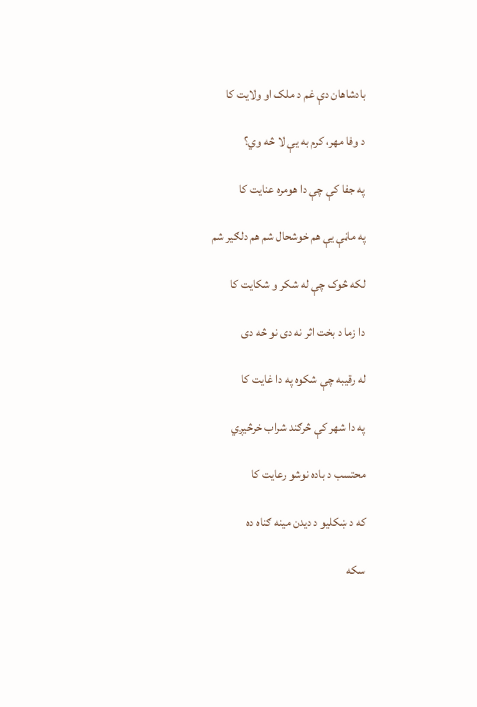بادشاهان دې غم د ملک او ولايت کا

د وفا مهر، کرم به يې لا څه وي؟

په جفا کې چې دا هومره عنايت کا

په ماڼې يې هم خوشحال شم هم دلګير شم

لکه څوک چې له شکر و شکايت کا

دا زما د بخت اثر نه دی نو څه دی

له رقيبه چې شکوه په دا غايت کا

په دا شهر کې څرګند شراب خرڅيږي

محتسب د باده نوشو رعايت کا

که د ښکليو د ديدن مينه ګناه ده

سکه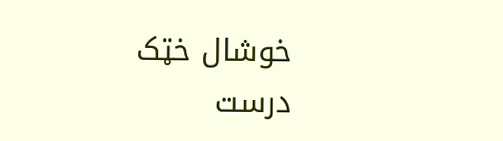خوشال خټک درست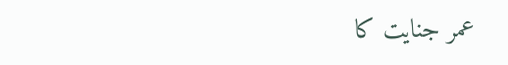عمر جنايت کا